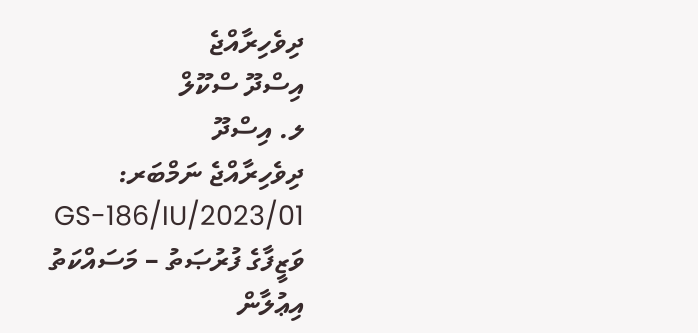ދިވެހިރާއްޖެ
އިސްދޫ ސްކޫލް
ލ. އިސްދޫ
ދިވެހިރާއްޖެ ނަމްބަރ: GS-186/IU/2023/01
ވަޒީފާގެ ފުރުޞަތު – މަސައްކަތު
އިޢުލާން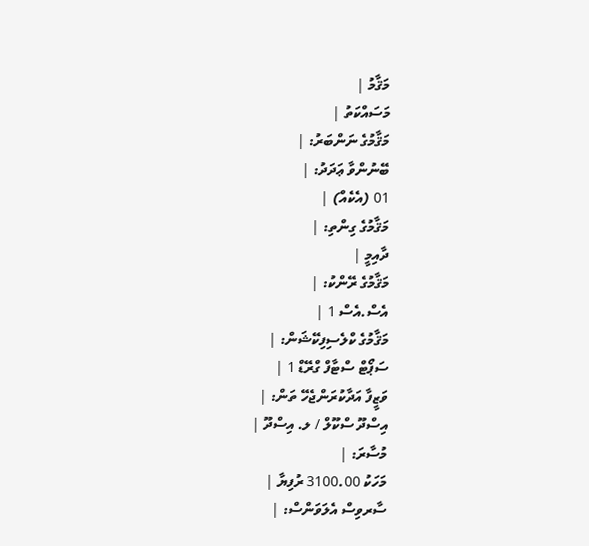މަޤާމު |
މަސައްކަތު |
މަޤާމުގެ ނަންބަރު: |
ބޭނުންވާ ޢަދަދު: |
01 (އެކެއް) |
މަޤާމުގެ ގިންތި: |
ދާއިމީ |
މަޤާމުގެ ރޭންކު: |
އެސް.އެސް 1 |
މަޤާމުގެ ކްލެސިފިކޭޝަން: |
ސަޕޯޓް ސްޓާފް ގްރޭޑް 1 |
ވަޒީފާ އަދާކުރަންޖެހޭ ތަން: |
އިސްދޫ ސްކޫލް / ލ. އިސްދޫ |
މުސާރަ: |
މަހަކު 3100.00 ރުފިޔާ |
ސާރވިސް އެލަވަންސް: |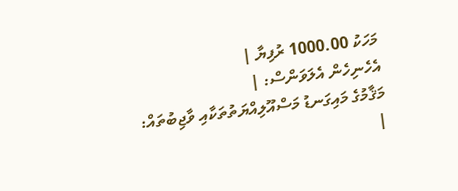މަހަކު 1000.00 ރުފިޔާ |
އެހެނިހެން އެލަވަންސް: |
މަޤާމުގެ މައިގަނޑު މަސްއޫލިއްޔަތުތަކާއި ވާޖިބުތައް: |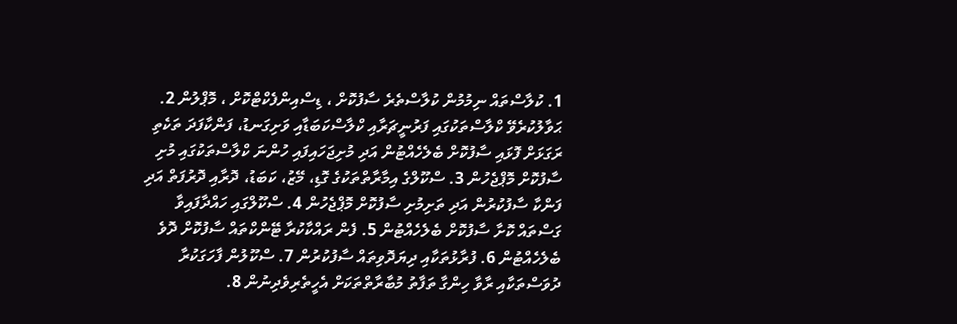1. ކުލާސްތައް ނިމުމުން ކުލާސްތެރެ ސާފުކޮށް ، ޑިސްއިންފެކްޓްކޮށް ، މޮޕްލުން 2. ޙަވާލުކުރެވޭ ކްލާސްތަކުގައި ފަރުނީޗަރާއި ކްލާސްކަބަޑާއި ވަށިގަނޑު، ފަންކާފަދަ ތަކެތި ރަގަޅަށް ފޮޅައި ސާފުކޮށް ބެލެހެއްޓުން އަދި މުށިޖަހައިފައި ހުންނަ ކްލާސްތަކުގައި މުށި ސާފުކޮށް މޮޕްޖެހުން 3. ސްކޫލްގެ އިމާރާތްތަކުގެ ގޮޑި، މޭޒު، ކަބަޑު، ދޮރާއި ދޮރުފަތް އަދި ފަންކާ ސާފުކުރުން އަދި ތަށިމުށި ސާފުކޮށް މޮޕްޖެހުން 4. ސްކޫލްގައި ހައްދާފައިވާ ގަސްތައް ކޮށާ ސާފުކޮށް ބެލެހެއްޓުން 5. ފެން ރައްކާކުރާ ޓޭންކްތައް ސާފުކޮށް ދޮވެ ބެލެހެއްޓުން 6. ފުރާޅުތަކާއި ދިޔަދޮވިތައް ސާފުކުރުން 7. ސްކޫލުން ފާހަގަކުރާ ދުވަސްތަކާއި ރާވާ ހިންގާ ތަފާތު މުބާރާތްތަކަށް އެހީތެރިވެދިނުން 8.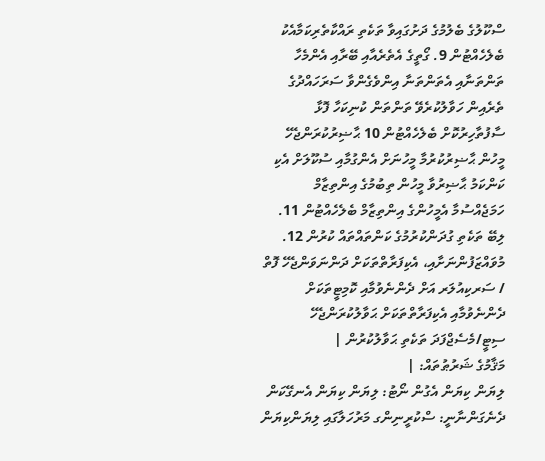ސްކޫލުގެ ބެލުމުގެ ދަށުގައިވާ ތަކެތި ރައްކާތެރިކަމާއެކު ބެލެހެއްޓުން 9. ގޯތީގެ އެތެރެއާއި ބޭރާއި އެންމެހާ ތަންތަނާއި އެތަންތަނާ އިންވެގެންވާ ސަރަހައްދުގެ ތެރެއިން ހަވާލުކުރެވޭ ތަންތަން ކުނިކަހާ ފޮޅާ ސާފުތާހިރުކޮށް ބެލެހެއްޓުން 10 ޙާޟިރުކުރަންޖެހޭ މީހުން ޙާޟިރުކުރުމާ މީހުނަށް އެންގުމާއި ސުކޫލަށް އެކި ކަންކަމު ޙާޟިރުވާ މީހުން ތިބުމުގެ އިންތިޒާމް ހަމަޖެއްސުމާ އެމީހުންގެ އިންތިޒާމް ބެލެހެއްޓުން 11. ލިބޭ ތަކެތި ގުދަންކުރުމުގެ ކަންތައްތައް ކުރުން 12. މުވައްޒަފުންނަށާއި، އެކިފަރާތްތަކަށް ދަންނަވަންޖެހޭ ފޮތް / ސަރކިއުލަރ އަށް ދެންނެވުމާއި ކޮމިޓީތަކަށް ދެންނެވުމާއި އެކިފަރާތްތަކަށް ޙަވާލުކުރަންޖެހޭ ސިޓީ/މެސެޖްފަދަ ތަކެތި ޙަވާލުކުރުން |
މަޤާމުގެ ޝަރުޠުތައް: |
ލިޔަން ކިޔަން އެގުން ނޯޓު: ލިޔަން ކިޔަން އެނގޭކަން ދެނެގަންނާނީ: ސްކުރީނިންގ މަރުހަލާގައި ލިޔަންކިޔަން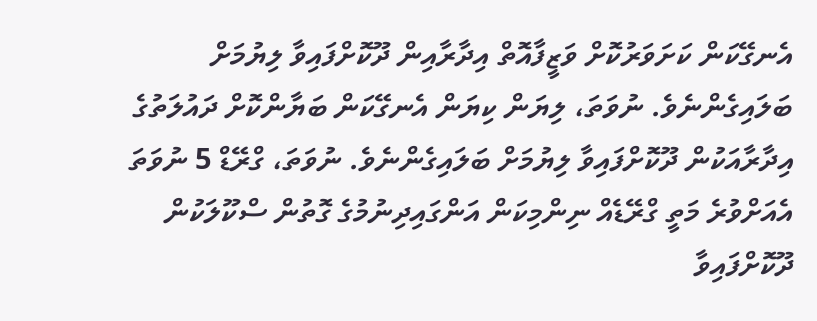އެނގޭކަން ކަށަވަރުކޮށް ވަޒީފާއޮތް އިދާރާއިން ދޫކޮށްފައިވާ ލިޔުމަށް ބަލައިގެންނެވެ. ނުވަތަ، ލިޔަން ކިޔަން އެނގޭކަން ބަޔާންކޮށް ދައުލަތުގެ އިދާރާއަކުން ދޫކޮށްފައިވާ ލިޔުމަށް ބަލައިގެންނެވެ. ނުވަތަ، ގްރޭޑް 5 ނުވަތަ އެއަށްވުރެ މަތީ ގްރޭޑެއް ނިންމިކަން އަންގައިދިނުމުގެ ގޮތުން ސްކޫލަކުން ދޫކޮށްފައިވާ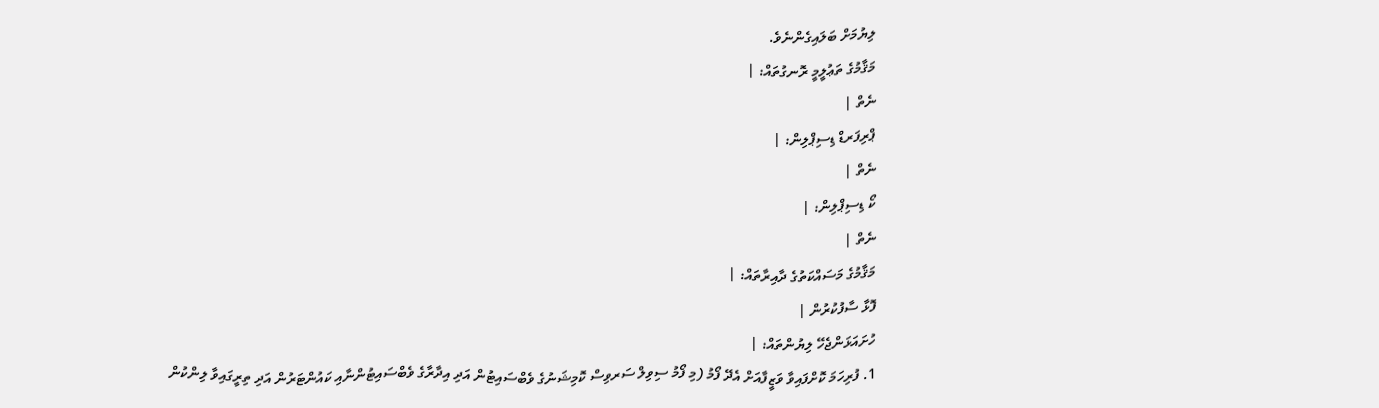ލިޔުމަށް ބަލައިގެންނެވެ.
މަޤާމުގެ ތަޢުލީމީ ރޮނގުތައް: |
ނެތް |
ޕްރިފަރޑް ޑިސިޕްލިން: |
ނެތް |
ކޯ ޑިސިޕްލިން: |
ނެތް |
މަޤާމުގެ މަސައްކަތުގެ ދާއިރާތައް: |
ފޮޅާ ސާފުކުރުން |
ހުށައަޅަންޖެހޭ ލިޔުންތައް: |
1. ފުރިހަމަ ކޮށްފައިވާ ވަޒީފާއަށް އެދޭ ފޯމު (މި ފޯމު ސިވިލް ސަރވިސް ކޮމިޝަނުގެ ވެބްސައިޓުން އަދި އިދާރާގެ ވެބްސައިޓުންނާއި ކައުންޓަރުން އަދި ތިރީގައިވާ ލިންކުން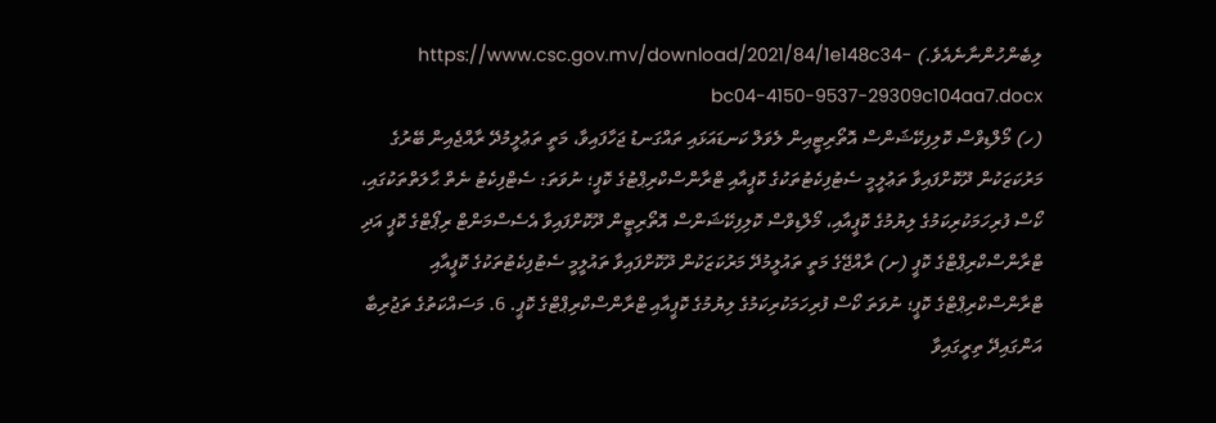ލިބެންހުންނާނެއެވެ.) https://www.csc.gov.mv/download/2021/84/1e148c34-bc04-4150-9537-29309c104aa7.docx
(ހ) މޯލްޑިވްސް ކޮލިފިކޭޝަންސް އޮތޯރިޓީއިން ލެވަލް ކަނޑައަޅައި ތައްގަނޑު ޖަހާފައިވާ، މަތީ ތަޢުލީމުދޭ ރާއްޖެއިން ބޭރުގެ މަރުކަޒަކުން ދޫކޮށްފައިވާ ތަޢުލީމީ ސެޓުފިކެޓުތަކުގެ ކޮޕީއާއި ޓްރާންސްކްރިޕްޓުގެ ކޮޕީ؛ ނުވަތަ: ސެޓްފިކެޓު ނެތް ޙާލަތްތަކުގައި، ކޯސް ފުރިހަމަކުރިކަމުގެ ލިޔުމުގެ ކޮޕީއާއި، މޯލްޑިވްސް ކޮލިފިކޭޝަންސް އޮތޯރިޓީން ދޫކޮށްފައިވާ އެސެސްމަންޓް ރިޕޯޓްގެ ކޮޕީ އަދި ޓްރާންސްކްރިޕްޓްގެ ކޮޕީ (ށ) ރާއްޖޭގެ މަތީ ތައުލީމުދޭ މަރުކަޒަކުން ދޫކޮށްފައިވާ ތައުލީމީ ސެޓުފިކެޓުތަކުގެ ކޮޕީއާއި ޓްރާންސްކްރިޕްޓްގެ ކޮޕީ؛ ނުވަތަ ކޯސް ފުރިހަމަކުރިކަމުގެ ލިޔުމުގެ ކޮޕީއާއި ޓްރާންސްކްރިޕްޓްގެ ކޮޕީ. 6. މަސައްކަތުގެ ތަޖުރިބާ އަންގައިދޭ ތިރީގައިވާ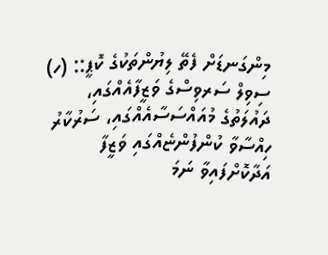މިންގަނޑަށް ފެތޭ ލިޔުންތަކުގެ ކޮޕީ:: (ހ) ސިވިލް ސަރވިސްގެ ވަޒީފާއެއްގައި، ދައުލަތުގެ މުއައްސަސާއެއްގައި، ސަރުކާރު ހިއްސާވާ ކުންފުންޏެއްގައި ވަޒީފާ އަދާކޮށްފައިވާ ނަމަ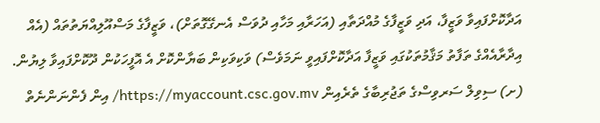އަދާކޮށްފައިވާ ވަޒީފާ، އަދި ވަޒީފާގެ މުއްދަތާއި (އަހަރާއި މަހާއި ދުވަސް އެނގޭގޮތަށް)، ވަޒީފާގެ މަސްއޫލިއްޔަތުތައް (އެއް އިދާރާއެއްގެ ތަފާތު މަޤާމުތަކުގައި ވަޒީފާ އަދާކޮށްފައިވީ ނަމަވެސް) ވަކިވަކިން ބަޔާންކޮށް އެ އޮފީހަކުން ދޫކޮށްފައިވާ ލިޔުން. (ށ) ސިވިލް ސަރވިސްގެ ތަޖުރިބާގެ ތެރެއިން https://myaccount.csc.gov.mv/ އިން ފެންނަންނެތް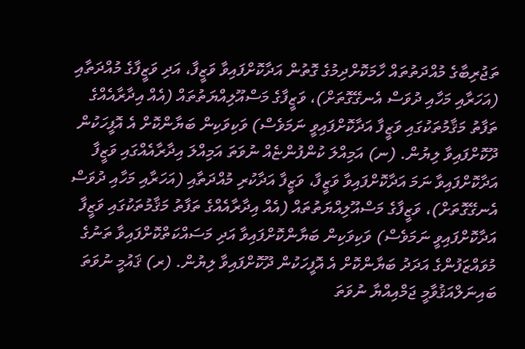ތަޖުރިބާގެ މުއްދަތުތައް ހާމަކޮށްދިމުގެ ގޮތުން އަދާކޮށްފައިވާ ވަޒީފާ، އަދި ވަޒީފާގެ މުއްދަތާއި (އަހަރާއި މަހާއި ދުވަސް އެނގޭގޮތަށް)، ވަޒީފާގެ މަސްއޫލިއްޔަތުތައް (އެއް އިދާރާއެއްގެ ތަފާތު މަޤާމުތަކުގައި ވަޒީފާ އަދާކޮށްފައިވީ ނަމަވެސް) ވަކިވަކިން ބަޔާންކޮށް އެ އޮފީހަކުން ދޫކޮށްފައިވާ ލިޔުން. (ނ) އަމިއްލަ ކުންފުންޏެއް ނުވަތަ އަމިއްލަ އިދާރާއެއްގައި ވަޒީފާ އަދާކޮށްފައިވާ ނަމަ އަދާކޮށްފައިވާ ވަޒީފާ، ވަޒީފާ އަދާކުރި މުއްދަތާއި (އަހަރާއި މަހާއި ދުވަސް އެނގޭގޮތަށް)، ވަޒީފާގެ މަސްއޫލިއްޔަތުތައް (އެއް އިދާރާއެއްގެ ތަފާތު މަޤާމުތަކުގައި ވަޒީފާ އަދާކޮށްފައިވީ ނަމަވެސް) ވަކިވަކިން ބަޔާންކޮށްފައިވާ އަދި މަސައްކަތްކޮށްފައިވާ ތަނުގެ މުވައްޒަފުންގެ އަދަދު ބަޔާންކޮށް އެ އޮފީހަކުން ދޫކޮށްފައިވާ ލިޔުން. (ރ) ޤައުމީ ނުވަތަ ބައިނަލްއަޤުވާމީ ޖަމްއިއްޔާ ނުވަތަ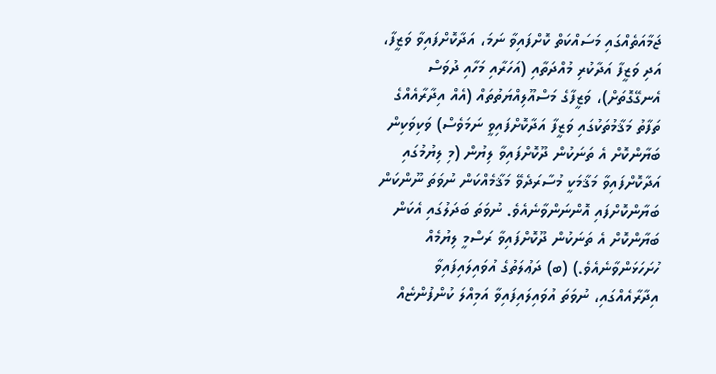ޖަމާއަތެއްގައި މަސައްކަތް ކޮށްފައިވާ ނަމަ، އަދާކޮށްފައިވާ ވަޒީފާ، އަދި ވަޒީފާ އަދާކުރި މުއްދަތާއި (އަހަރާއި މަހާއި ދުވަސް އެނގޭގޮތަށް)، ވަޒީފާގެ މަސްއޫލިއްޔަތުތައް (އެއް އިދާރާއެއްގެ ތަފާތު މަޤާމުތަކުގައި ވަޒީފާ އަދާކޮށްފައިވީ ނަމަވެސް) ވަކިވަކިން ބަޔާންކޮށް އެ ތަނަކުން ދޫކޮށްފައިވާ ލިޔުން (މި ލިޔުމުގައި އަދާކޮށްފައިވާ މަޤާމަކީ މުސާރަދެވޭ މަޤާމެއްކަން ނުވަތަ ނޫންކަން ބަޔާންކޮށްފައި އޮންނަންވާނެއެވެ. ނުވަތަ ބަދަލުގައި އެކަން ބަޔާންކޮށް އެ ތަނަކުން ދޫކޮށްފައިވާ ރަސްމީ ލިޔުމެއް ހުށަހަޅަންވާނެއެވެ.) (ބ) ދަޢުލަތުގެ އުވައިލައިފައިވާ އިދާރާއެއްގައި، ނުވަތަ އުވައިލައިފައިވާ އަމިއްލަ ކުންފުންޏެއް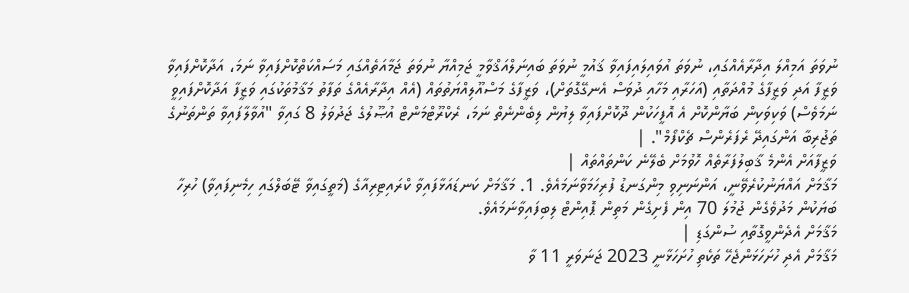ނުވަތަ އަމިއްލަ އިދާރާއެއްގައި، ނުވަތަ އުވައިލައިފައިވާ ޤައުމީ ނުވަތަ ބައިނަލްއަޤްވާމީ ޖަމިއްޔާ ނުވަތަ ޖަމާއަތެއްގައި މަސައްކަތްކޮށްފައިވާ ނަމަ، އަދާކޮށްފައިވާ ވަޒީފާ އަދި ވަޒީފާގެ މުއްދަތާއި (އަހަރާއި މަހާއި ދުވަސް އެނގޭގޮތަށް)، ވަޒީފާގެ މަސްއޫލިއްޔަތުތައް (އެއް އިދާރާއެއްގެ ތަފާތު މަޤާމުތަކުގައި ވަޒީފާ އަދާކޮށްފައިވީ ނަމަވެސް) ވަކިވަކިން ބަޔާންކޮށް އެ އޮފީހަކުން ދޫކޮށްފައިވާ ލިޔުން ލިބެންނެތް ނަމަ، ރެކްރޫޓްމަންޓް އުޞޫލުގެ ޖަދުވަލު 8 ގައިވާ "އުވާލާފައިވާ ތަންތަނުގެ ތަޖުރިބާ އަންގައިދޭ ރެފަރެންސް ޗެކްފޯމް". |
ވަޒީފާއަށް އެންމެ ޤާބިލުފަރާތެއް ހޮވުމަށް ބެލޭނެ ކަންތައްތައް |
މަޤާމަށް އައްޔަނުކުރެވޭނީ، އަންނަނިވި މިންގަނޑު ފުރިހަމަވާނަމައެވެ. 1. މަޤާމަށް ކަނޑައަޅާފައިވާ ކްރައިޓިރިއާގެ (މަތީގައިވާ ޓޭބަލްގައި ހިމެނިފައިވާ) ހުރިހާ ބަޔަކުން މަދުވެގެން ޖުމުލަ 70 އިން ފެށިގެން މަތިން ޕޮއިންޓް ލިބިފައިވާނަމައެވެ.
މަޤާމަށް އެދެންވީގޮތާއި ސުންގަޑި |
މަޤާމަށް އެދި ހުށަހަޅަންޖެހޭ ތަކެތި ހުށަހަޅާނީ 2023 ޖަނަވަރީ 11 ވާ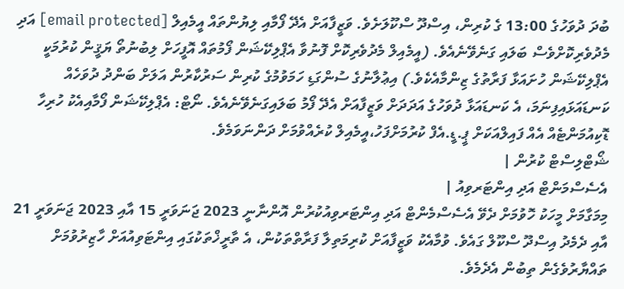ބުދަ ދުވަހުގެ 13:00 ގެ ކުރިން، އިސްދޫ ސްކޫލަށެވެ. ވަޒީފާއަށް އެދޭ ފޯމާއި ލިޔުންތައް އީމެއިލް [email protected] އަދި މެދުވެރިކޮށްވެސް ބަލައި ގަނެވޭނެއެވެ. (އީމެއިލް މެދުވެރިކޮށް ފޮނުވާ އެޕްލިކޭޝަން ފޯމުތައް އޮފީހަށް ލިބުނުތޯ ޔަޤީން ކުރުމަކީ އެޕްލިކޭޝަން ހުށައަޅާ ފަރާތުގެ ޒިންމާއެކެވެ.) އިޢުލާނުގެ ސުންގަޑި ހަމަވުމުގެ ކުރިން ސަރުކާރުން އަލަށް ބަންދު ދުވަހެއް ކަނޑައަޅައިފިނަމަ، އެ ކަނޑައަޅާ ދުވަހުގެ އަދަދަށް ވަޒީފާއަށް އެދޭ ފޯމު ބަލައިގަނެވޭނެއެވެ. ނޯޓް: އެޕްލިކޭޝަން ފޯމާއިއެކު ހުރިހާ ޑޮކިއުމަންޓެއް އެއް ފައިލްއަކަށް ޕީ.ޑީ.އެފް ކުރުމަށްފަހު،އީމެއިލް ކުރެއްވުމަށް ދަންނަވަމެވެ.
ޝޯޓްލިސްޓް ކުރުން |
އެސެސްމަންޓް އަދި އިންޓަރވިއު |
މިމަގާމަށް މީހަކު ހޮވުމަށް ދެވޭ އެސެސްމެންޓް އަދި އިންޓަރވިއުކުރުން އޮންނާނީ 2023 ޖަނަވަރީ 15 އާއި 2023 ޖަނަވަރީ 21 އާއި ދެމެދު އިސްދޫ ސްކޫލް ގައެވެ. ވުމާއެކު ވަޒީފާއަށް ކުރިމަތިލާ ފަރާތްތަކުން، އެ ތާރީޚްތަކުގައި އިންޓަވިއުއަށް ހާޒިރުވުމަށް ތައްޔާރުވެގެން ތިބުން އެދެމެވެ.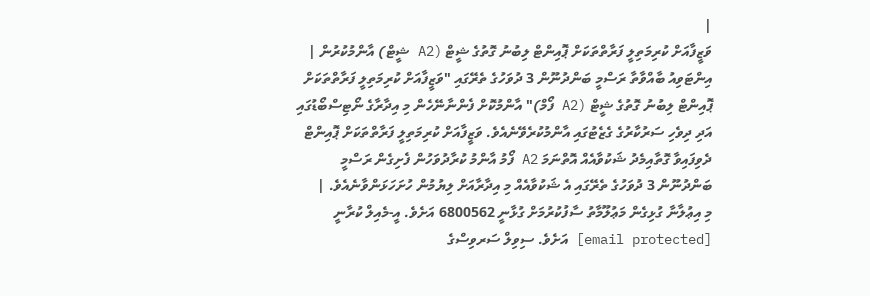|
ވަޒީފާއަށް ކުރިމަތިލީ ފަރާތްތަކަށް ޕޮއިންޓް ލިބުނު ގޮތުގެ ޝީޓް (A2 ޝީޓް) އާންމުކުރުން |
އިންޓަވިއު ބާއްވާތާ ރަސްމީ ބަންދުނޫން 3 ދުވަހުގެ ތެރޭގައި "ވަޒީފާއަށް ކުރިމަތިލީ ފަރާތްތަކަށް ޕޮއިންޓް ލިބުނު ގޮތުގެ ޝީޓް (A2 ފޯމް)" އާންމުކޮށް ފެންނާނޭހެން މި އިދާރާގެ ނޯޓިސްބޯޑުގައި އަދި ދިވެހި ސަރުކާރުގެ ގެޒެޓުގައި އާންމުކުރެވޭނެއެވެ. ވަޒީފާއަށް ކުރިމަތިލީ ފަރާތްތަކަށް ޕޮއިންޓް ދެވިފައިވާ ގޮތާއިމެދު ޝަކުވާއެއް އޮތްނަމަ A2 ފޯމު އާންމު ކުރާދުވަހުން ފެށިގެން ރަސްމީ ބަންދުނޫން 3 ދުވަހުގެ ތެރޭގައި އެ ޝަކުވާއެއް މި އިދާރާއަށް ލިޔުމުން ހުށަހަޅަންވާނެއެވެ. |
މި އިޢުލާނާ ގުޅިގެން މަޢުލޫމާތު ސާފުކުރުމަށް ގުޅާނީ 6800562 އަށެވެ. އީ-މެއިލް ކުރާނީ [email protected] އަށެވެ. ސިވިލް ސަރވިސްގެ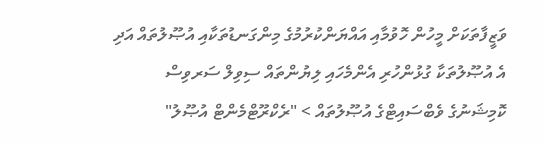ވަޒީފާތަކަށް މީހުން ހޮވުމާއި އައްޔަންކުރުމުގެ މިންގަނޑުތަކާއި އުޞޫލުތައް އަދި އެ އުޞޫލުތަކާ ގުޅުންހުރި އެންމެހައި ލިޔުންތައް ސިވިލް ސަރވިސް ކޮމިޝަނުގެ ވެބްސައިޓްގެ އުޞޫލުތައް > "ރެކްރޫޓްމެންޓް އުޞޫލު"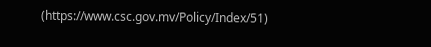(https://www.csc.gov.mv/Policy/Index/51)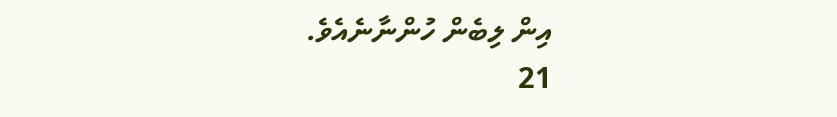އިން ލިބެން ހުންނާނެއެވެ.
21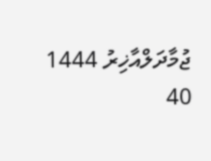ޖުމާދަލްއާޚިރު 1444
40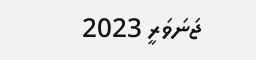ޖަނަވަރީ 2023